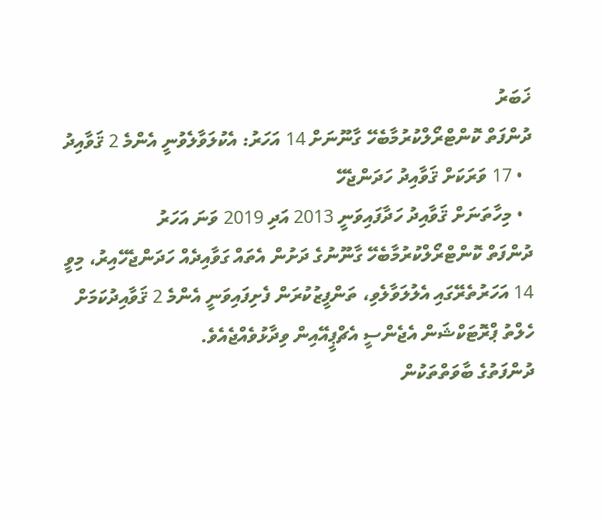ޚަބަރު
ދުންފަތް ކޮންޓްރޯލްކުރުމާބެހޭ ގާނޫނަށް 14 އަހަރު: އެކުލަވާލެވުނީ އެންމެ 2 ޤަވާއިދު
  • 17 ވަރަކަށް ޤަވާއިދު ހަދަންޖެހޭ
  • މިހާތަނަށް ޤަވާއިދު ހަދާފައިވަނީ 2013 އަދި 2019 ވަނަ އަހަރު
ދުންފަތް ކޮންޓްރޯލްކުރުމާބެހޭ ގާނޫނުގެ ދަށުން އެތައް ގަވާއިދެއް ހަދަންޖެހޭއިރު، މިވީ 14 އަހަރުތެރޭގައި އެލުލަވާލެވި، ތަންފީޒުކުރަން ފެށިފައިވަނީ އެންމެ 2 ޤަވާއިދުކަމަށް ހެލްތު ޕްރޮޓަކްޝަން އެޖެންސީ އެޗްޕީއޭއިން ވިދާޅުވެއްޖެއެވެ.
ދުންފަތުގެ ބާވަތްތަކުން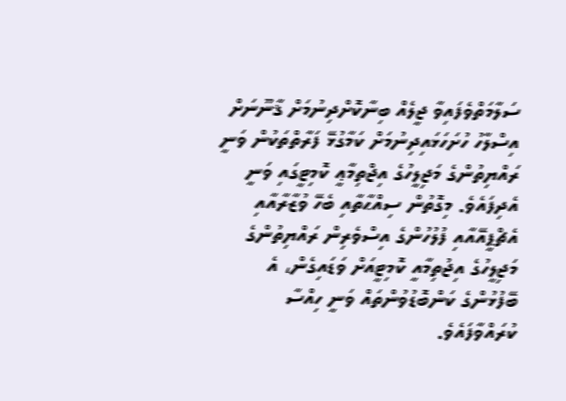ސަލާމަތްވެފައިވާ ޖީލެއް ބިނާކޮށްދިނުމަށް ޤާނޫނަށް އިސްލާހު ހުށަހަޅައިދިނުމަށް ކަމާގުޅޭ ފަރާތްތަކުން ވަނީ ރައްޔިތުންގެ މަޖިލީހުގެ އިޖްތިމާޢީ ކޮމިޓީގައި ވަނީ އެދިފައެވެ. މިގޮތުން ސިއްޙާތާއި ބެހޭ ވުޒާރާއާއި އެޗްޕީއޭއާއި ފުލުހުންގެ އިސްވެރިން ރައްޔިތުންގެ މަޖިލީހުގެ އިޖުތިމާއީ ކޮމިޓީއަށް ވަޑައިގެން، އެ ބޭފުޅުންގެ ކަންބޮޑުވުންތައް ވަނީ ހިއްސާ ކުރައްވާފައެވެ.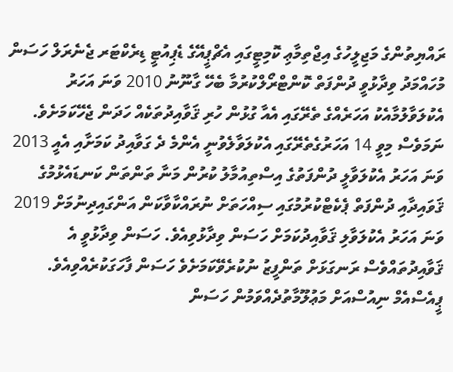ރައްޔިތުންގެ މަޖިލީހުގެ އިޖްތިމާޢި ކޮމިޓީގައި އެޗްޕީއޭގެ ޑެޕިއުޓީ ޑިރެކްޓަރ ޖެނެރަލް ހަސަން މުހައްމަދު ވިދާޅުވީ ދުންފަތް ކޮންޓްރޯލްކުރުމާ ބެހޭ ގާނޫނު 2010 ވަނަ އަހަރު އެކުލަވާލުމާއެކު އަހަރެއްގެ ތެރޭގައި އެއާ ގުޅުން ހުރި ޤަވާއިދުތަކެއް ހަދަން ޖެހޭކަމަށެވެ. ނަމަވެސް މިވީ 14 އަހަރުގެތެރޭގައި އެކުލަވާލެވުނީ އެންމެ ދެ ގަވާއިދު ކަމަށާއި އެއީ 2013 ވަނަ އަހަރު އެކުލަވާލީ ދުންފަތުގެ އިސްތިއުމާލު ކުރުން މަނާ ތަންތަން ކަނޑައެޅުމުގެ ޤަވައިދާއި ދުންފަތް ޕެކެޓްކުރުމުގައި ސިއްހަތަށް ނުރައްކާވާކަން އަންގައިދިނުމަށް 2019 ވަނަ އަހަރު އެކުލަވާލި ޤަވާއިދުކަމަށް ހަސަން ވިދާޅުވިއެވެ. ހަސަން ވިދާޅުވީ އެ ޤަވާއިދުތައްވެސް ރަނގަޅަށް ތަންފީޒު ނުކުރެވޭކަމަށެވެ ހަސަން ފާހަގަކުރެއްވިއެވެ.
ޕީއެސްއެމް ނިއުސްއަށް މަޢުލޫމާތުދެއްވަމުން ހަސަން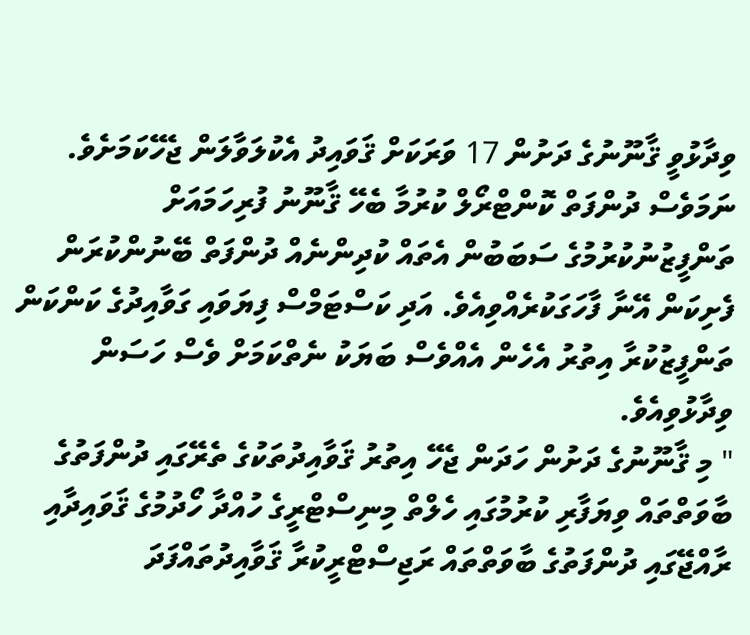ވިދާޅުވީ ޤާނޫނުގެ ދަށުން 17 ވަރަކަށް ޤަވައިދު އެކުލަވާލަން ޖެހޭކަމަށެވެ. ނަމަވެސް ދުންފަތް ކޮންޓްރޯލް ކުރުމާ ބެހޭ ޤާނޫނު ފުރިހަމައަށް ތަންފީޒުނުކުރުމުގެ ސަބަބުން އެތައް ކުދިންނެއް ދުންފަތް ބޭނުންކުރަން ފެށިކަން އޭނާ ފާހަގަކުރެއްވިއެވެ. އަދި ކަސްޓަމްސް ފިޔަވައި ގަވާއިދުގެ ކަންކަން ތަންފީޒުކުރާ އިތުރު އެހެން އެއްވެސް ބަޔަކު ނެތްކަމަށް ވެސް ހަސަން ވިދާޅުވިއެވެ.
" މި ޤާނޫނުގެ ދަށުން ހަދަން ޖެހޭ އިތުރު ޤަވާއިދުތަކުގެ ތެރޭގައި ދުންފަތުގެ ބާވަތްތައް ވިޔަފާރި ކުރުމުގައި ހެލްތް މިނިސްޓްރީގެ ހުއްދާ ހޯދުމުގެ ޤަވައިދާއި ރާއްޖޭގައި ދުންފަތުގެ ބާވަތްތައް ރަޖިސްޓްރީކުރާ ޤަވާއިދުތައްފަދަ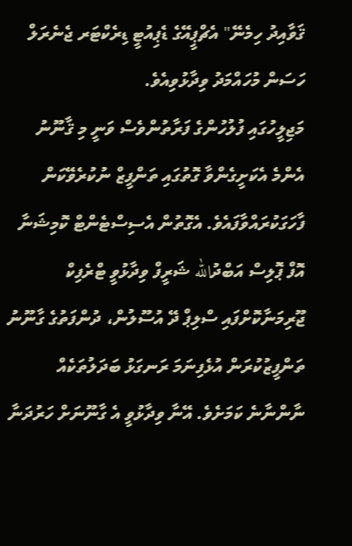ޤަވާއިދު ހިމެނޭ" އެޗްޕީއޭގެ ޑެޕިއުޓީ ޑިރެކްޓަރ ޖެނެރަލް ހަސަން މުހައްމަދު ވިދާޅުވިއެވެ.
މަޖިލީހުގައި ފުލުހުންގެ ފަރާތުންވެސް ވަނީ މި ޤާނޫނު އެންމެ އެކަށީގެންވާ ގޮތުގައި ތަންފީޒް ނުކުރެވޭކަން ފާހަގަކުރައްވާފައެވެ. އެގޮތުން އެސިސްޓެންޓް ކޮމިޝަނާ އޮފް ޕޮލިސް އަބްދުالله ޝަރީފް ވިދާޅުވީ ޓްރެފިކް ޖޫރިމަނާކޮށްފައި ސްލިޕް ދޭ އުސޫލުން، ދުންފަތުގެ ގާނޫނު ތަންފީޒުކުރަން އުޅެފިނަމަ ރަނގަޅު ބަދަލުތަކެއް ނާންނާނެ ކަމަށެވެ. އޭނާ ވިދާޅުވީ އެ ގާނޫނަށް ހަރުދަނާ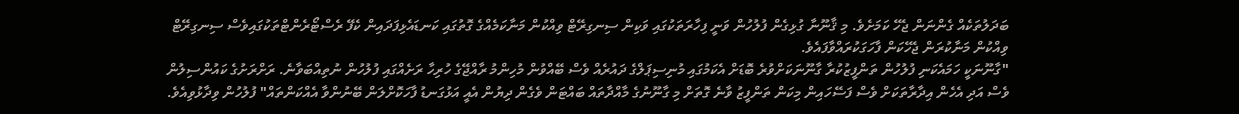ބަދަލުތަކެއް ގެންނަން ޖެހޭ ކަމަށެވެ. މި ޤާނޫނާ ގުޅިގެން ފުލުހުން ވަނީ ފިހާރަތަކުގައި ވަކިން ސިނގިރޭޓް ވިއްކުން މަނާކަމެއްގެ ގޮތުގައި ކަނޑައެޅިފަދައިން ކެފޭ ރެސްޓޯރެންޓްތަކުގައިވެސް ސިނގިރޭޓް ވިއްކުން މަނާކުރަން ޖެހޭކަން ފާހަގަކުރައްވާފައެވެ.
"ގާނޫނަކީ ހަމައެކަނި ފުލުހުން ތަންފީޒުކުރާ ގާނޫނަކަށްވުރެ ބޮޑަށް އެކަމުގައި މުނިސިޕަލްގެ ދައުރެއް ވެސް ބޭއްވުން މުހިންމު ރާއްޖޭގެ ހުރިހާ ރަށެއްގައި ފުލުހުން ނުތިއްބަވާނެ. ރަށްރަށުގެ ކައުންސިލުން ވެސް އަދި އެހެން އިދާރާތަކަށް ވެސް ފަސޭހައިން މިކަން ތަންފީޒު ވާނެ ގޮތަށް މި ގާނޫނުގެ މާއްދާތައް ބައްޓަން ވެގެން ދިޔުން އެއީ އަޅުގަނޑު ފާހަކޮށްލަން ބޭނުންވާ އެއްކަންތައް" ފުލުހުން ވިދާޅުވިއެވެ.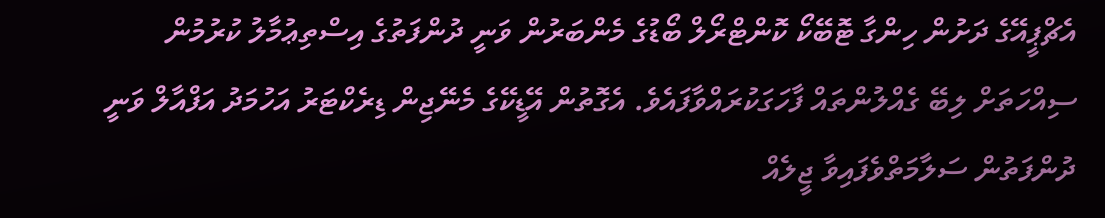އެޗްޕީއޭގެ ދަށުން ހިންގާ ޓޮބޭކޯ ކޮންޓްރޯލް ބޯޑުގެ މެންބަރުން ވަނީ ދުންފަތުގެ އިސްތިޢުމާލު ކުރުމުން ސިއްހަތަށް ލިބޭ ގެއްލުންތައް ފާހަގަކުރައްވާފައެވެ. އެގޮތުން އޭޑީކޭގެ މެނޭޖިން ޑިރެކްޓަރު އަހުމަދު އަފްއާލް ވަނީ ދުންފަތުން ސަލާމަތްވެފައިވާ ޖީލެއް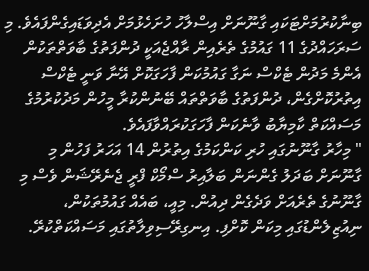ބިނާކުރުމަށްޓަކައި ގާނޫނަށް އިސްލާހު ހުށަހެޅުމަށް އެދިވަޑައިގެންފައެވެ. މި ސަރަހައްދުގެ 11 ގައުމުގެ ތެރެއިން ރާއްޖެއަކީ ދުންފަތުގެ ބާވަތްތަކުން އެންމެ މަދުން ޓެކްސް ނަގާ ގައުމުކަން ފާހަގަކޮށް އޭނާ ވަނީ ޓެކްސް އިތުރުކޮށްގެން، ދުންފަތުގެ ބާވަތްތައް ބޭނުންކުރާ މީހުން މަދުކުރުމުގެ މަސައްކަތް ކާމިޔާބު ވާނެކަން ފާހަގަކުރައްވާފައެވެ.
" މިހާރު ގާނޫނުގައި ހުރި ކަންކަމުގެ އިތުރުން 14 އަހަރު ފަހުން މި ގާނޫނަށް ބަދަލު ގެންނަން ބަލާއިރު ސްމޯކް ފްރީ ޖެނެރޭޝަން ވެސް މި ގާނޫނުގެ ތެރެއަށް ވަދެގެން ދިއުން. މިއީ، ބައެއް ގައުމުތަކުން، ނިއުޒިލެންޑުގައި މިކަން ކޮށްފި. އިނގިރޭސިވިލާތުގައި މަސައްކަތްކުރޭ.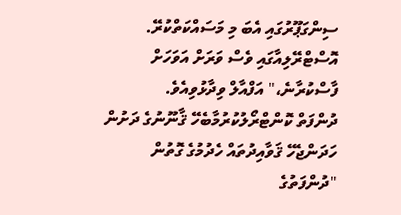ސިންގަޕޫރުގައި އެބަ މި މަސައްކަތްކުރޭ. އޮސްޓްރޭލިއާގައި ވެސް ވަރަށް އަވަހަށް ފާސްކުރާނެ،" އަފްއާލް ވިދާޅުވިއެވެ.
ދުންފަތް ކޮންޓްރޯލުކުރުމާބެހޭ ޤާނޫނުގެ ދަށުން ހަދަންޖެހޭ ޤަވާއިދުތައް ހެދުމުގެ ގޮތުން "ދުންފަތުގެ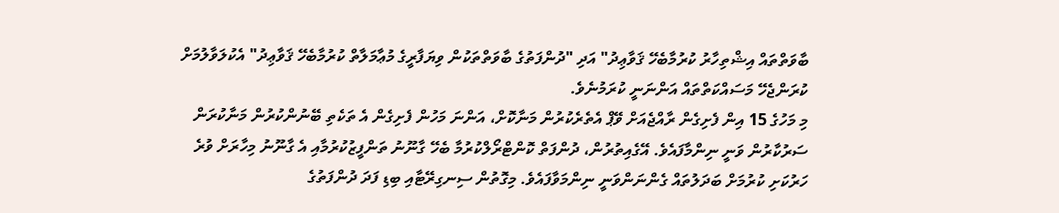ބާވަތްތައް އިޝްތިހާރު ކުރުމާބެހޭ ޤަވާޢިދު" އަދި "ދުންފަތުގެ ބާވަތްތަކުން ވިޔަފާރީގެ މުޢާމަލާތް ކުރުމާބެހޭ ޤަވާޢިދު" އެކުލަވާލުމަށް ކުރަންޖެހޭ މަސައްކަތްތައް އަންނަނީ ކުރަމުނެވެ.
މި މަހުގެ 15 އިން ފެށިގެން ރާއްޖެއަށް ވޭޕް އެތެރެކުރުން މަނާކޮށް، އަންނަ މަހުން ފެށިގެން އެ ތަކެތި ބޭނުންކުރުން މަނާކުރަން ސަރުކާރުން ވަނީ ނިންމާފައެވެ. އޭގެއިތުރުން، ދުންފަތް ކޮންޓްރޯލްކުރުމާ ބެހޭ ގާނޫނު ތަންފީޒުކުރުމާއި އެ ގާނޫނު މިހާރަށް ވުރެ ހަރުކަށި ކުރުމަށް ބަދަލުތައް ގެންނަންވަނީ ނިންމަވާފައެވެ. މިގޮތުން ސިނގިރޭޓާއި ބިޑި ފަދަ ދުންފަތުގެ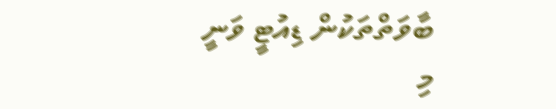ބާވަތްތަކުން ޑިއުޓީ ވަނީ މި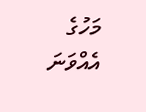މަހުގެ އެއްވަނަ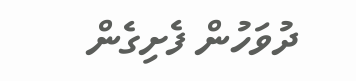ދުވަހުން ފެށިގެން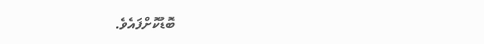ބޮޑުކޮށްފައެވެ.